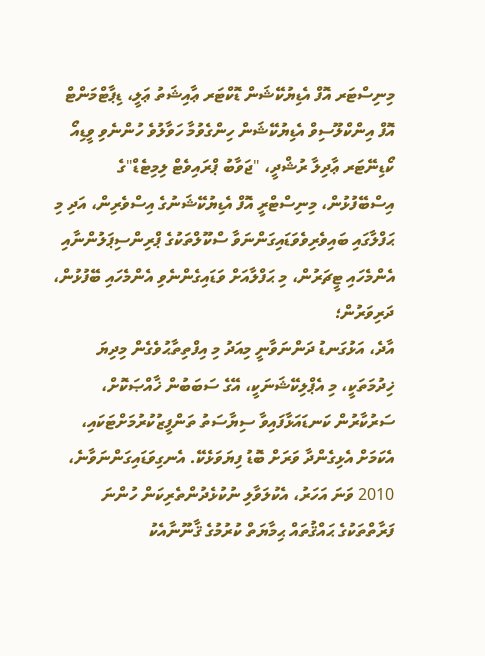މިނިސްޓަރ އޮފް އެޑިޔުކޭޝަން ޑޮކްޓަރ ޢާއިޝަތު ޢަލީ، ޑިޕާޓްމަންޓް އޮފް އިންކްލޫސިވް އެޑިޔުކޭޝަން ހިންގެވުމާ ހަވާލުވެ ހުންނެވި ވީޑިއޯ ކޯޑިނޭޓަރ ޢާދިލާ ރުޝްދީ، "ޖަވާބު ޕްރައިވެޓް ލިމިޓެޑް"ގެ އިސްބޭފުޅުން، މިނިސްޓްރީ އޮފް އެޑިޔުކޭޝަނުގެ އިސްވެރިން، އަދި މި ޙަފްލާގައި ބައިވެރިވެވަޑައިގަންނަވާ ސްކޫލްތަކުގެ ޕްރިންސިޕަލުންނާއި އެންމެހައި ޓީޗަރުން، މި ޙަފްލާއަށް ވަޑައިގެންނެވި އެންމެހައި ބޭފުޅުން، ދަރިވަރުން؛
އާދެ، އަޅުގަނޑު ދަންނަވާނީ މިއަދު މި އިފްތިތާޙުވެގެން މިދިޔަ ޚިދުމަތަކީ، މި އެޕްލިކޭޝަނަކީ، އޭގެ ސަބަބުން ޚާއްޞަކޮށް، ސަރުކާރުން ކަނޑައަޅާފައިވާ ސިޔާސަތު ތަންފީޒުކުރުމަށްޓަކައި، އެކަމަށް އެޅިގެންދާ ވަރަށް ބޮޑު ފިޔަވަޅެކޭ. އެނގިވަޑައިގަންނަވާނެ، 2010 ވަނަ އަހަރު، އެކުލަވާލި ނުކުޅެދުންތެރިކަން ހުންނަ ފަރާތްތަކުގެ ޙައްޤުތައް ޙިމާޔަތް ކުރުމުގެ ޤާނޫނާއެކު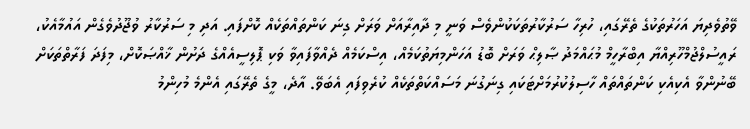ވޭތުވެދިޔަ އަހަރުތަކުގެ ތެރޭގައި، ހުރިހާ ސަރުކާރުތަކަކުންވެސް ވަނީ މި ދާއިރާއަށް ވަރަށް ގިނަ ކަންތައްތަކެއް ކޮށްފައި. އަދި މި ސަރުކާރު ވުޖޫދުވެގެން އައުމާއެކު، ރައީސުލްޖުމްހޫރިއްޔާ އިބްރާހީމް މުޙައްމަދު ޞާލިޙް ވަރަށް ބޮޑު އަހަންމިޔަތުކަމެއް، އިސްކަމެއް ދެއްވާފައިވާ ވަކި ޕޮލިސީއެއްގެ ދަށުން ޚާއްޞަކޮށް، މިފަދަ ފަރާތްތަކަށް ބޭނުންވާ އެކިއެކި ކަންތައްތައް ހާސިލުކުރުމަށްޓަކައި ގިނަގުނަ މަސައްކަތްތަކެއް ކުރެވިފައި އެބަވޭ. އާދެ، މީގެ ތެރޭގައި އެންމެ މުހިންމު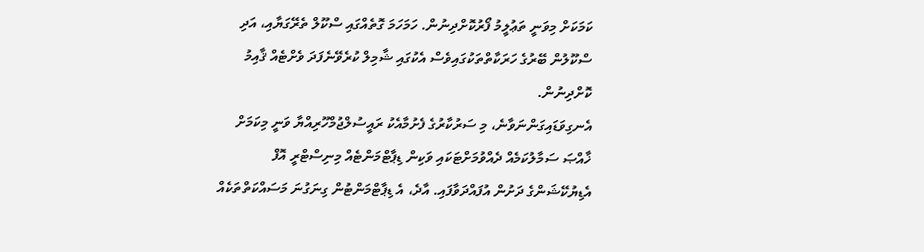ކަމަކަށް މިވަނީ ތަޢުލީމު ފޯރުކޮށްދިނުން. ހަމަހަމަ ގޮތެއްގައި ސްކޫލް ތެރޭގަޔާއި، އަދި ސްކޫލުން ބޭރުގެ ހަރަކާތްތަކުގައިވެސް އެކުގައި ޝާމިލް ކުރެވޭނެފަދަ ވެށްޓެއް ޤާއިމު ކޮށްދިނުން.
އެނގިވަޑައިގަންނަވާނެ، މި ސަރުކާރުގެ ފެށުމާއެކު ރައީސުލްޖުމްހޫރިއްޔާ ވަނީ މިކަމަށް ޚާއްޞަ ސަމާލުކަމެއް ދެއްވުމަށްޓަކައި ވަކިން ޑިޕާޓްމަންޓެއް މިނިސްޓްރީ އޮފް އެޑިޔުކޭޝަންގެ ދަށުން އުފައްދަވާފައި. އާދެ، އެ ޑިޕާޓްމަންޓުން ގިނަގުނަ މަސައްކަތްތަކެއް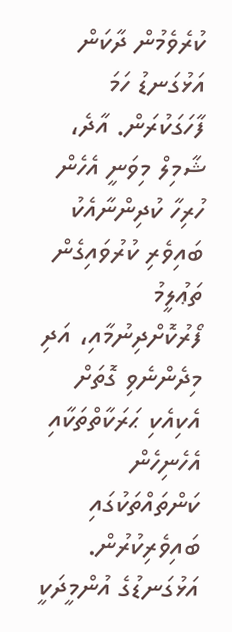ކުރެވެމުން ދާކަން އަޅުގަނޑު ހަމަ ފާހަގަކުރަން. އާދެ، ޝާމިލް މިވަނީ އެހެން ހުރިހާ ކުދިންނާއެކު ބައިވެރި ކުރުވައިގެން ތަޢުލީމު ފޯރުކޮށްދިނުމާއި، އަދި މިދެންނެވި ގޮތަށް އެކިއެކި ޙަރަކާތްތަކާއި އެހެނިހެން ކަންތައްތަކުގައި ބައިވެރިކުރުން. އަޅުގަނޑުގެ އުންމީދަކީ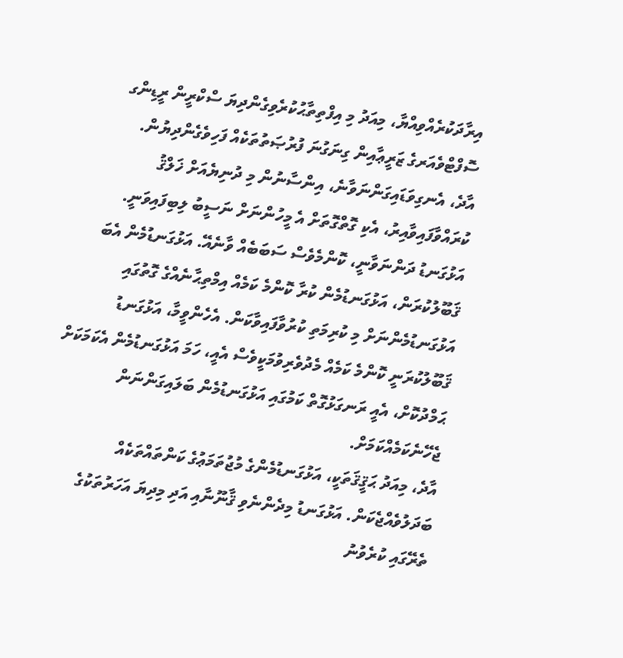އިރާދަކުރެއްވިއްޔާ، މިއަދު މި އިފްތިތާޙުކުރެވިގެންދިޔަ ސްކްރީން ރީޑިންގ ސޮފްޓްވެއަރގެ ޒަރީޢާއިން ގިނަގުނަ ފުރުޞަތުތަކެއް ފަހިވެގެންދިޔުން.
އާދެ، އެނގިވަޑައިގަންނަވާނެ، އިންސާނުން މި ދުނިޔެއަށް ޚަލްޤު ކުރައްވާފައިވާއިރު، އެކި ގޮތްގޮތަށް އެ މީހުންނަށް ނަސީބު ލިބިފައިވަނީ. އަޅުގަނޑު ދަންނަވާނީ، ކޮންމެވެސް ސަބަބެއް ވާނެއޭ. އަޅުގަނޑުމެން އެބަ ޤަބޫލުކުރަން، އަޅުގަނޑުމެން ކުރާ ކޮންމެ ކަމެއް އިމްތިޙާނެއްގެ ގޮތުގައި އަޅުގަނޑުމެންނަށް މި ކުރިމަތި ކުރުވާފައިވާކަން. އެހެންވީމާ، އަޅުގަނޑު ޤަބޫލުކުރަނީ ކޮންމެ ކަމެއް މެދުވެރިވުމަކީވެސް އެއީ، ހަމަ އަޅުގަނޑުމެން އެކަމަކަށް ޙަމްދުކޮށް، އެއީ ރަނގަޅުގޮތް ކަމުގައި އަޅުގަނޑުމެން ބަލައިގަންނަން ޖެހޭނެކަމެއްކަމަށް.
އާދެ، މިއަދު ޙަޤީޤަތަކީ، އަޅުގަނޑުމެންގެ މުޖުތަމަޢުގެ ކަންތައްތަކެއް ބަދަލުވެއްޖެކަން. އަޅުގަނޑު މިދެންނެވި ޤާނޫނާއި އަދި މިދިޔަ އަހަރުތަކުގެ ތެރޭގައި ކުރެވުނު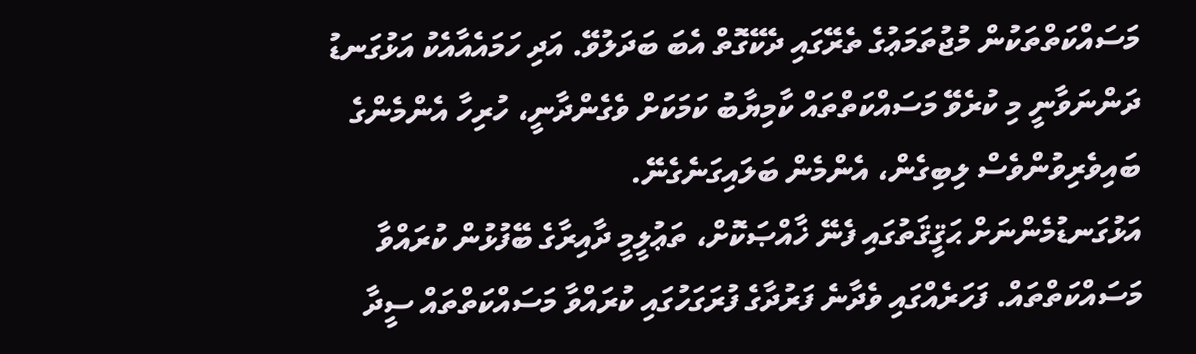މަސައްކަތްތަކުން މުޖުތަމަޢުގެ ތެރޭގައި ދެކޭގޮތް އެބަ ބަދަލުވޭ. އަދި ހަމައެއާއެކު އަޅުގަނޑު ދަންނަވާނީ މި ކުރެވޭ މަސައްކަތްތައް ކާމިޔާބު ކަމަކަށް ވެގެންދާނީ، ހުރިހާ އެންމެންގެ ބައިވެރިވުންވެސް ލިބިގެން، އެންމެން ބަލައިގަނެގެނޭ.
އަޅުގަނޑުމެންނަށް ޙަޤީޤަތުގައި ފެނޭ ޚާއްޞަކޮށް، ތަޢުލީމީ ދާއިރާގެ ބޭފުޅުން ކުރައްވާ މަސައްކަތްތައް. ފަހަރެއްގައި ވެދާނެ ފަރުދާގެ ފުރަގަހުގައި ކުރައްވާ މަސައްކަތްތައް ސީދާ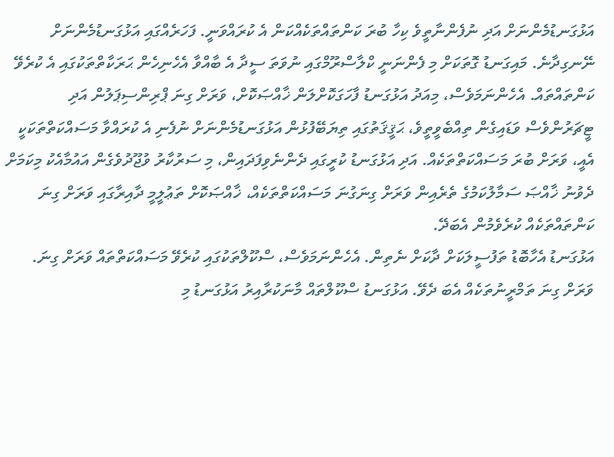އަޅުގަނޑުމެންނަށް އަދި ނުފެންނާތީވެ ކިހާ ބުރަ ކަންތައްތަކެއްކަން އެ ކުރައްވަނީ. ފަހަރެއްގައި އަޅުގަނޑުމެންނަށް ނޭނގިދާނެ. މައިގަނޑު ގޮތަކަށް މި ފެންނަނީ ކްލާސްރޫމްގައި ނުވަތަ ސީދާ އެ ބާއްވާ އެހެނިހެން ޙަރަކާތްތަކުގައި އެ ކުރެވޭ ކަންތައްތައް. އެހެންނަމަވެސް، މިއަދު އަޅުގަނޑު ފާހަގަކޮށްލަން ޚާއްޞަކޮށް، ވަރަށް ގިނަ ޕްރިންސިޕަލުން އަދި ޓީޗަރުންވެސް ވަޑައިގެން ތިއްބެވީތީވެ، ޙަޤީޤަތުގައި ތިޔަބޭފުޅުން އަޅުގަނޑުމެންނަށް ނުފެނި އެ ކުރައްވާ މަސައްކަތްތަކަކީ އެއީ، ވަރަށް ބުރަ މަސައްކަތްތަކެއް. އަދި އަޅުގަނޑު ކުރީގައި ދެންނެވިފަދައިން، މި ސަރުކާރު ވުޖޫދުވެގެން އައުމާއެކު މިކަމަށް ދެވުނު ޚާއްޞަ ސަމާލުކަމުގެ ތެރެއިން ވަރަށް ގިނަގުނަ މަސައްކަތްތަކެއް، ޚާއްޞަކޮށް ތަޢުލީމީ ދާއިރާގައި ވަރަށް ގިނަ ކަންތައްތަކެއް ކުރެވެމުން އެބަދޭ.
އަޅުގަނޑު އެހާބޮޑު ތަފުސީލަކަށް ދާކަށް ނެތިން. އެހެންނަމަވެސް، ސްކޫލްތަކުގައި ކުރެވޭ މަސައްކަތްތައް ވަރަށް ގިނަ. ވަރަށް ގިނަ ތަމްރީނުތަކެއް އެބަ ދެވޭ. އަޅުގަނޑު ސްކޫލްތައް މާނަކުރާއިރު އަޅުގަނޑު މި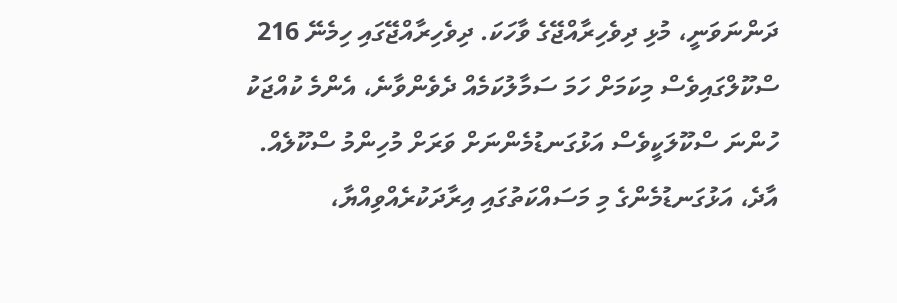ދަންނަވަނީ، މުޅި ދިވެހިރާއްޖޭގެ ވާހަކަ. ދިވެހިރާއްޖޭގައި ހިމެނޭ 216 ސްކޫލްގައިވެސް މިކަމަށް ހަމަ ސަމާލުކަމެއް ދެވެންވާނެ، އެންމެ ކުއްޖަކު ހުންނަ ސްކޫލަކީވެސް އަޅުގަނޑުމެންނަށް ވަރަށް މުހިންމު ސްކޫލެއް.
އާދެ، އަޅުގަނޑުމެންގެ މި މަސައްކަތުގައި އިރާދަކުރެއްވިއްޔާ،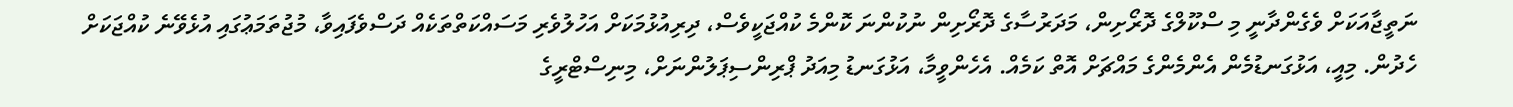ނަތީޖާއަކަށް ވެގެންދާނީ މި ސްކޫލްގެ ދޮރޯށިން، މަދަރުސާގެ ދޮރޯށިން ނުކުންނަ ކޮންމެ ކުއްޖަކީވެސް، ދިރިއުޅުމަކަށް އަހުލުވެރި މަސައްކަތްތަކެއް ދަސްވެފައިވާ، މުޖުތަމަޢުގައި އުޅެވޭނެ ކުއްޖަކަށް ހެދުން. މިއީ، އަޅުގަނޑުމެން އެންމެންގެ މައްޗަށް އޮތް ކަމެއް. އެހެންވީމާ، އަޅުގަނޑު މިއަދު ޕްރިންސިޕަލުންނަށް، މިނިސްޓްރީގެ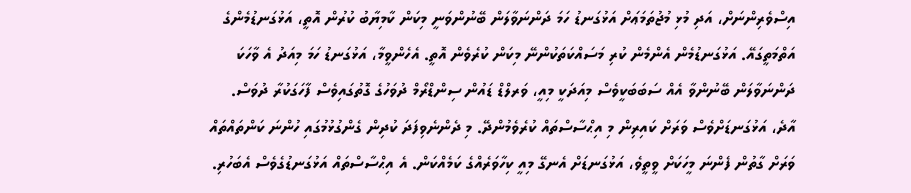އިސްވެރިންނަށް، އަދި މުޅި މުޖުތަމަޢަށް އަޅުގަނޑު ހަމަ ދަންނަވާލަން ބޭނުންވަނީ މިކަން ކާމިޔާބު ކުރުން އޮތީ، އަޅުގަނޑުމެންގެ އަތްމަތީގައޭ. އަޅުގަނޑުމެން އެންމެން ކުރި މަސައްކަތަކުންނޭ މިކަން ކުރެވެން އޮތީ. އެހެންވީމާ، އަޅުގަނޑު ހަމަ މިއަދު އެ ވާހަކަ ދަންނަވާލަން ބޭނުންވާ އެއް ސަބަބަކީވެސް މިއަދަކީ މިއީ، ވަރލްޑް ޑައުން ސިންޑްރޯމް ދުވަހުގެ ގޮތުގައިވެސް ފާހަގަކުރާ ދުވަސް.
އާދެ، އަޅުގަނޑަށްވެސް ވަރަށް ކައިރިން މި އިޙްސާސްތައް ކުރެވެމުންދޭ. މި ދެންނެވިފަދަ ކުދިން ގެންގުޅުމުގައި ހުންނަ ކަންތައްތައް ވަރަށް ގާތުން ފެންނަ މީހަކަށް ވީތީވެ، އަޅުގަނޑަށް އެނގޭ މިއީ ކިހާވަރެއްގެ ކަމެއްކަން. އެ އިޙްސާސްތައް އަޅުގަނޑުގެވެސް އެބަހުރި.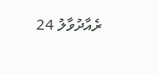ރެއާދުވާލު 24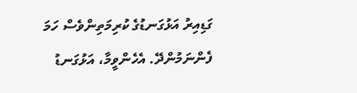ގަޑިއިރު އަޅުގަނޑުގެ ކުރިމަތިންވެސް ހަމަ ފެންނަމުންދޭ. އެހެންވީމާ، އަޅުގަނޑު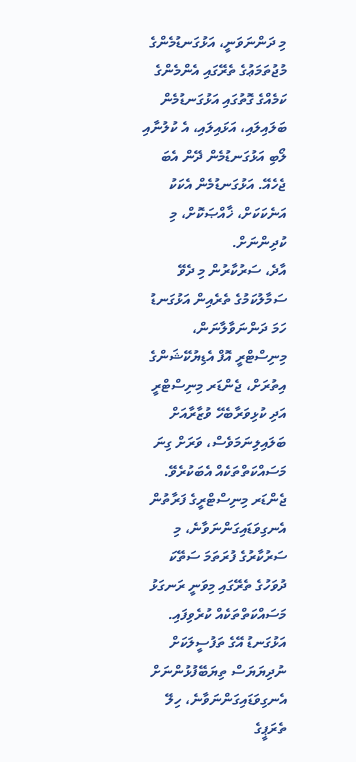މި ދަންނަވަނީ، އަޅުގަނޑުމެންގެ މުޖުތަމަޢުގެ ތެރޭގައި އެންމެންގެ ކަމެއްގެ ގޮތުގައި އަޅުގަނޑުމެން ބަލައިލައި، އަޅައިލައި، އެ ކުލުނާއި ލޯބި އަޅުގަނޑުމެން ދޭން އެބަ ޖެހެއޭ. އަޅުގަނޑުމެން އެކަކު އަނެކަކަށް، ޚާއްޞަކޮށް، މި ކުދިންނަށް.
އާދެ، ސަރުކާރުން މި ދެވޭ ސަމާލުކަމުގެ ތެރެއިން އަޅުގަނޑު ހަމަ ދަންނަވާލާނަން، މިނިސްޓްރީ އޮފް އެޑިޔުކޭޝަންގެ އިތުރަށް، ޖެންޑަރ މިނިސްޓްރީ އަދި ކުޅިވަރާބެހޭ ވުޒާރާއަށް ބަލައިލިނަމަވެސް، ވަރަށް ގިނަ މަސައްކަތްތަކެއް އެބަކުރެވޭ. ޖެންޑަރ މިނިސްޓްރީގެ ފަރާތުން އެނގިވަޑައިގަންނަވާނެ، މި ސަރުކާރުގެ ފުރަތަމަ ސަތޭކަ ދުވަހުގެ ތެރޭގައި މިވަނީ ރަނގަޅު މަސައްކަތްތަކެއް ކުރެވިފައި. އަޅުގަނޑު އޭގެ ތަފުސީލަކަށް ނުދިޔަޔަސް ތިޔަބޭފުޅުންނަށް އެނގިވަޑައިގަންނަވާނެ، ހިލޭ ތެރަޕީގެ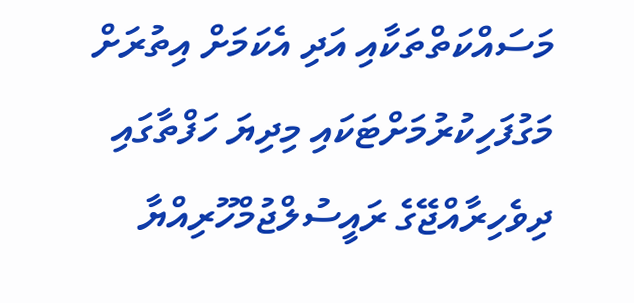މަސައްކަތްތަކާއި އަދި އެކަމަށް އިތުރަށް މަގުފަހިކުރުމަށްޓަކައި މިދިޔަ ހަފްތާގައި ދިވެހިރާއްޖޭގެ ރައީސުލްޖުމްހޫރިއްޔާ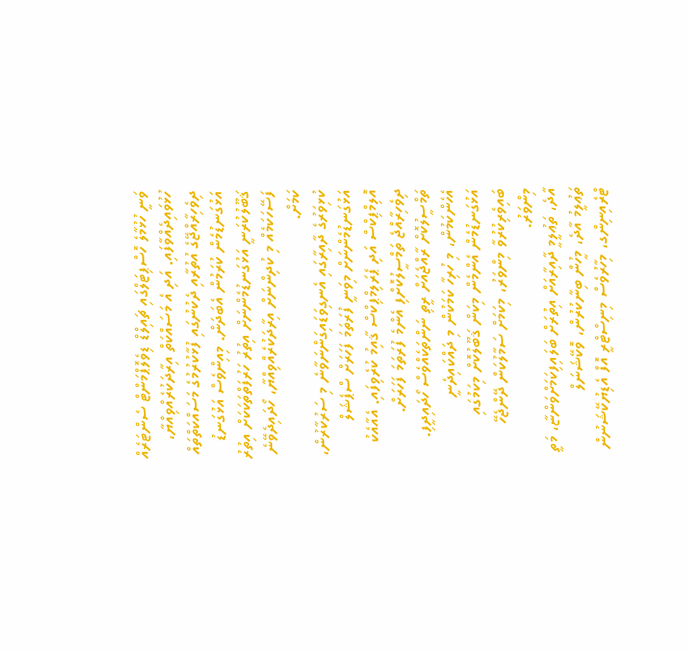ވަނީ ހުޅުމާލެ ހޮސްޕިޓަލްގައި ޗައިލްޑް ޑިވެލޮޕްމަންޓް ސެންޓަރެއް ހުޅުވައިދެއްވާފައި. އަދި އެ މަސައްކަތް އިރާދަކުރެއްވިއްޔާ، ދިވެހިރާއްޖޭގެ އުތުރާއި ދެކުނުގައި ފުޅާކުރުމުގެ މަސައްކަތްތައް އަޅުގަނޑުމެން ކުރަމުން އެބަދަން. މިއިންވެސް އަޅުގަނޑު ޤަބޫލުކުރަނީ އަޅުގަނޑުމެންނަށް އިތުރު ހަރުފަތްތަކަކަށް އިތުރު ފަސޭހަކަމެއް މި ކުދިންނަށް އިރާދަކުރެއްވިއްޔާ، ހޯދައިދެވޭނެ ކަމަށް.
ކުޅިވަރުގެ ދާއިރާގައި އެނގިވަޑައިގަންނަވާނެ މި ސަރުކާރުން، އަޅުގަނޑުމެންނަށް މިވަނީ ފުރަތަމަ ފަހަރަށް ސްޕެޝަލް އޮލިމްޕިކްސް އަދި ޕެރަލިމްޕިކްސް ޤާއިމު ކުރެވިފައި. އެއާއެކު ދިވެހިރާއްޖެ ތަމްސީލުކޮށްފި އެންމެ ފުރަތަމަ ފަހަރަށް. ތަމްސީލުކޮށް ރާއްޖެއަށް ރީތި ނަންތަކެއްވެސް ހޯދައިދީފި. އެހެންކަމުން، މި ހުރިހާ ކަމަކުން މި ދައްކައިދެނީ އަޅުގަނޑުމެން އެންމެން މިކަން ޤަބޫލުކޮށް މިކަމުގައި ބައިވެރިކުރުވާ މިންވަރު، މިކަމަށް ސަމާލުކަން ދޭންޖެހޭ މިންވަރު.
އާދެ، ތަޢުލީމީ ދާއިރާއަށް އިތުރަށް ބަލައިފިކަމަށްވަންޏާ، މަތީ ތަޢުލީމު އާދެ، މީހުން ބިނާކުރުން، ވޮކޭޝަނަލް ޓްރެއިނިންގ، މިހާރުވެސް މިނިސްޓްރީ އޮފް އެޑިޔުކޭޝަނުން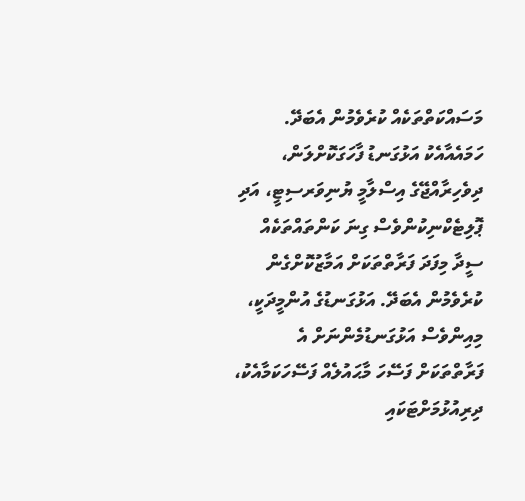މަސައްކަތްތަކެއް ކުރެވެމުން އެބަދޭ. ހަމައެއާއެކު އަޅުގަނޑު ފާހަގަކޮށްލަން، ދިވެހިރާއްޖޭގެ އިސްލާމީ ޔުނިވަރސިޓީ، އަދި ޕޮލިޓެކްނިކުންވެސް ގިނަ ކަންތައްތަކެއް ސީދާ މިފަދަ ފަރާތްތަކަށް އަމާޒުކޮށްގެން ކުރެވެމުން އެބަދޭ. އަޅުގަނޑުގެ އުންމީދަކީ، މިއިންވެސް އަޅުގަނޑުމެންނަށް އެ ފަރާތްތަކަށް ފަސޭހަ މާޙައުލެއް ފަސޭހަކަމާއެކު، ދިރިއުޅުމަށްޓަކައި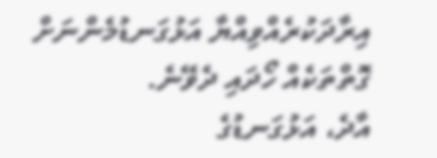އިރާދަކުރެއްވިއްޔާ އަޅުގަނޑުމެންނަށް ގޮތްތަކެއް ހޯދައި ދެވޭނެ.
އާދެ، އަޅުގަނޑުގެ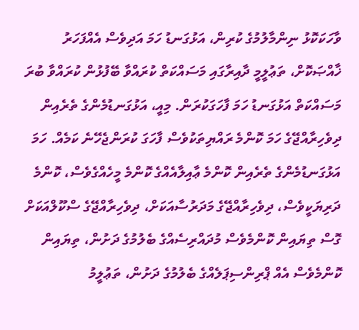ވާހަކަކޮޅު ނިންމާލުމުގެ ކުރިން، އަޅުގަނޑު ހަމަ އަދިވެސް އެއްފަހަރު ޚާއްޞަކޮށް، ތަޢުލީމީ ދާއިރާގައި މަސައްކަތް ކުރައްވާ ބޭފުޅުން ކުރައްވާ ބުރަ މަސައްކަތް އަޅުގަނޑު ހަމަ ފާހަގަކުރަން. މިއީ، އަޅުގަނޑުމެންގެ ތެރެއިން ދިވެހިރާއްޖޭގެ ހަމަ ކޮންމެ ރައްޔިތަކުވެސް ފާހަގަ ކުރަންޖެހޭނެ ކަމެއް. ހަމަ އަޅުގަނޑުމެންގެ ތެރެއިން ކޮންމެ ޢާއިލާއެއްގެ ކޮންމެ މީހެއްގެވެސް، ކޮންމެ ދަރިޔަކީވެސް، ދިވެހިރާއްޖޭގެ މަދަރުސާއަކަށް، ދިވެހިރާއްޖޭގެ ސްކޫލްއަކަށް ގޮސް ތިޔައިން ކޮންމެވެސް މުދައްރިސެއްގެ ބެލުމުގެ ދަށުން، ތިޔައިން ކޮންމެވެސް އެއް ޕްރިންސިޕަލެއްގެ ބެލުމުގެ ދަށުން، ތަޢުލީމު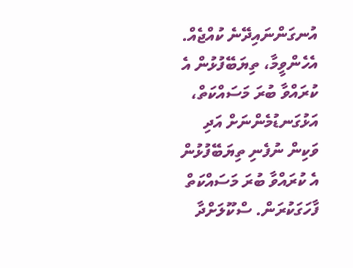އުނގަންނައިދޭނެ ކުއްޖެއް. އެހެންވީމާ، ތިޔަބޭފުޅުން އެ ކުރައްވާ ބުރަ މަސައްކަތް، އަޅުގަނޑުމެންނަށް އަދި ވަކިން ނުފެނި ތިޔަބޭފުޅުން އެ ކުރައްވާ ބުރަ މަސައްކަތް ފާހަގަކުރަން. ސްކޫލަށްދާ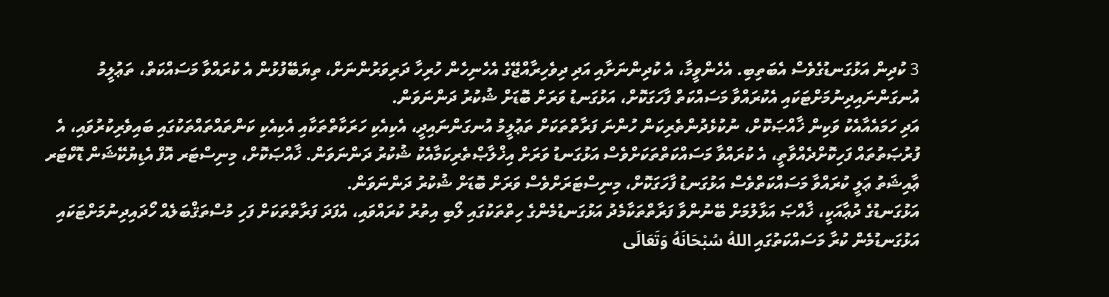3 ކުދިން އަޅުގަނޑުގެވެސް އެބަތިބި. އެހެންވީމާ، އެ ކުދިންނަށާއި އަދި ދިވެހިރާއްޖޭގެ އެހެނިހެން ހުރިހާ ދަރިވަރުންނަށް، ތިޔަބޭފުޅުން އެ ކުރައްވާ މަސައްކަތް، ތަޢުލީމު އުނގަންނައިދިނުމަށްޓަކައި އެކުރައްވާ މަސައްކަތް ފާހަގަކޮށް، އަޅުގަނޑު ވަރަށް ބޮޑަށް ޝުކުރު ދަންނަވަން.
އަދި ހަމައެއާއެކު ވަކިން ޚާއްޞަކޮށް، ނުކުޅެދުންތެރިކަން ހުންނަ ފަރާތްތަކަށް ތަޢުލީމު އުނގަންނައިދީ، އެކިއެކި ހަރަކާތްތަކާއި އެކިއެކި ކަންތައްތައްތަކުގައި ބައިވެރިކުރުވައި، އެ ފުރުޞަތުތައް ފަހިކޮށްދެއްވާތީ، އެ ކުރައްވާ މަސައްކަތްތަކަށްވެސް އަޅުގަނޑު ވަރަށް އިޚްލާޞްތެރިކަމާއެކު ޝުކުރު ދަންނަވަން. ޚާއްޞަކޮށް، މިނިސްޓަރ އޮފް އެޑިޔުކޭޝަން ޑޮކްޓަރ ޢާއިޝަތު ޢަލީ ކުރައްވާ މަސައްކަތްވެސް އަޅުގަނޑު ފާހަގަކޮށް، މިނިސްޓަރަށްވެސް ވަރަށް ބޮޑަށް ޝުކުރު ދަންނަވަން.
އަޅުގަނޑުގެ ދުޢާއަކީ، ޚާއްޞަ އަޅާލުމަށް ބޭނުންވާ ފަރާތްތަކާމެދު އަޅުގަނޑުމެންގެ ހިތްތަކުގައި ލޯބި އިތުރު ކުރައްވައި، އެފަދަ ފަރާތްތަކަށް ފަހި މުސްތަޤްބަލެއް ހޯދައިދިނުމަށްޓަކައި އަޅުގަނޑުމެން ކުރާ މަސައްކަތުގައި اللهُ سُبْحَانَهُ وَتَعَالَى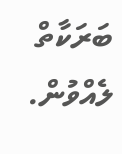ބަރަކާތް ލެއްވުން.